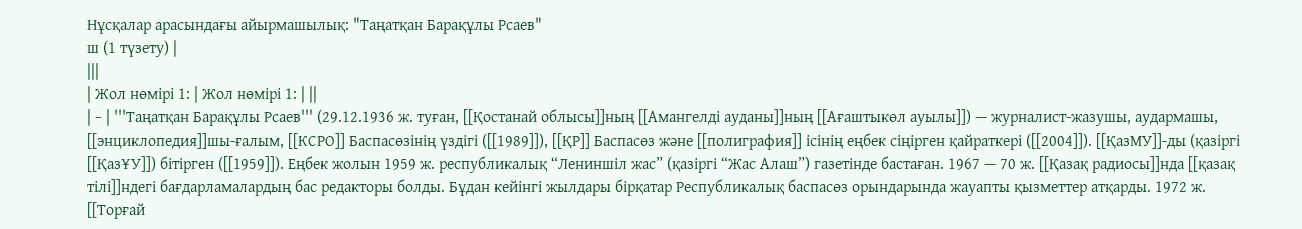Нұсқалар арасындағы айырмашылық: "Таңатқан Барақұлы Рсаев"
ш (1 түзету) |
|||
| Жол нөмірі 1: | Жол нөмірі 1: | ||
| − | '''Таңатқан Барақұлы Рсаев''' (29.12.1936 ж. туған, [[Қостанай облысы]]ның [[Амангелді ауданы]]ның [[Ағаштыкөл ауылы]]) — журналист-жазушы, аудармашы, [[энциклопедия]]шы-ғалым, [[КСРО]] Баспасөзінің үздігі ([[1989]]), [[ҚР]] Баспасөз және [[полиграфия]] ісінің еңбек сіңірген қайраткері ([[2004]]). [[ҚазМУ]]-ды (қазіргі [[ҚазҰУ]]) бітірген ([[1959]]). Еңбек жолын 1959 ж. республикалық “Лениншіл жас” (қазіргі “Жас Алаш”) газетінде бастаған. 1967 — 70 ж. [[Қазақ радиосы]]нда [[қазақ тілі]]ндегі бағдарламалардың бас редакторы болды. Бұдан кейінгі жылдары бірқатар Республикалық баспасөз орындарында жауапты қызметтер атқарды. 1972 ж. [[Торғай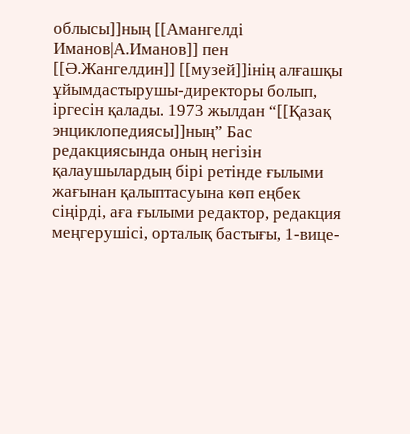облысы]]ның [[Амангелді Иманов|А.Иманов]] пен [[Ә.Жангелдин]] [[музей]]інің алғашқы ұйымдастырушы-директоры болып, іргесін қалады. 1973 жылдан “[[Қазақ энциклопедиясы]]ның” Бас редакциясында оның негізін қалаушылардың бірі ретінде ғылыми жағынан қалыптасуына көп еңбек сіңірді, аға ғылыми редактор, редакция меңгерушісі, орталық бастығы, 1-вице-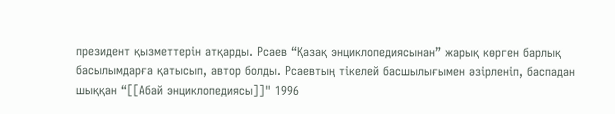президент қызметтерін атқарды. Рсаев “Қазақ энциклопедиясынан” жарық көрген барлық басылымдарға қатысып, автор болды. Рсаевтың тікелей басшылығымен әзірленіп, баспадан шыққан “[[Абай энциклопедиясы]]" 1996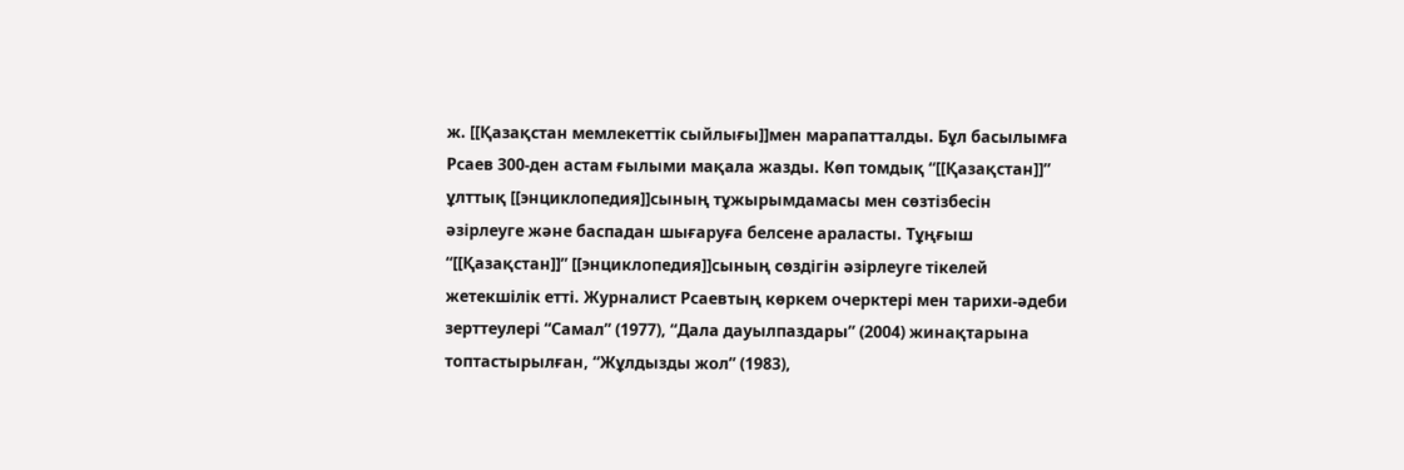ж. [[Қазақстан мемлекеттік сыйлығы]]мен марапатталды. Бұл басылымға Рсаев 300-ден астам ғылыми мақала жазды. Көп томдық “[[Қазақстан]]” ұлттық [[энциклопедия]]сының тұжырымдамасы мен сөзтізбесін әзірлеуге және баспадан шығаруға белсене араласты. Тұңғыш “[[Қазақстан]]” [[энциклопедия]]сының сөздігін әзірлеуге тікелей жетекшілік етті. Журналист Рсаевтың көркем очерктері мен тарихи-әдеби зерттеулері “Самал” (1977), “Дала дауылпаздары” (2004) жинақтарына топтастырылған, “Жұлдызды жол” (1983),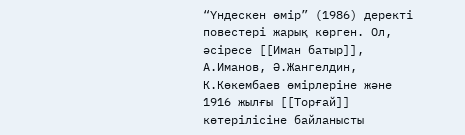“Үндескен өмір” (1986) деректі повестері жарық көрген. Ол, әсіресе [[Иман батыр]], А.Иманов, Ә.Жангелдин, К.Көкембаев өмірлеріне және 1916 жылғы [[Торғай]] көтерілісіне байланысты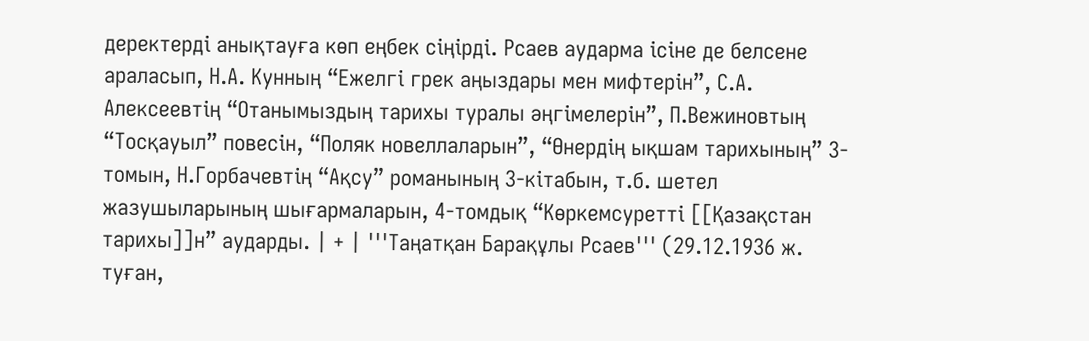деректерді анықтауға көп еңбек сіңірді. Рсаев аударма ісіне де белсене араласып, Н.А. Кунның “Ежелгі грек аңыздары мен мифтерін”, С.А. Алексеевтің “Отанымыздың тарихы туралы әңгімелерін”, П.Вежиновтың “Тосқауыл” повесін, “Поляк новеллаларын”, “Өнердің ықшам тарихының” 3-томын, Н.Горбачевтің “Ақсу” романының 3-кітабын, т.б. шетел жазушыларының шығармаларын, 4-томдық “Көркемсуретті [[Қазақстан тарихы]]н” аударды. | + | '''Таңатқан Барақұлы Рсаев''' (29.12.1936 ж. туған,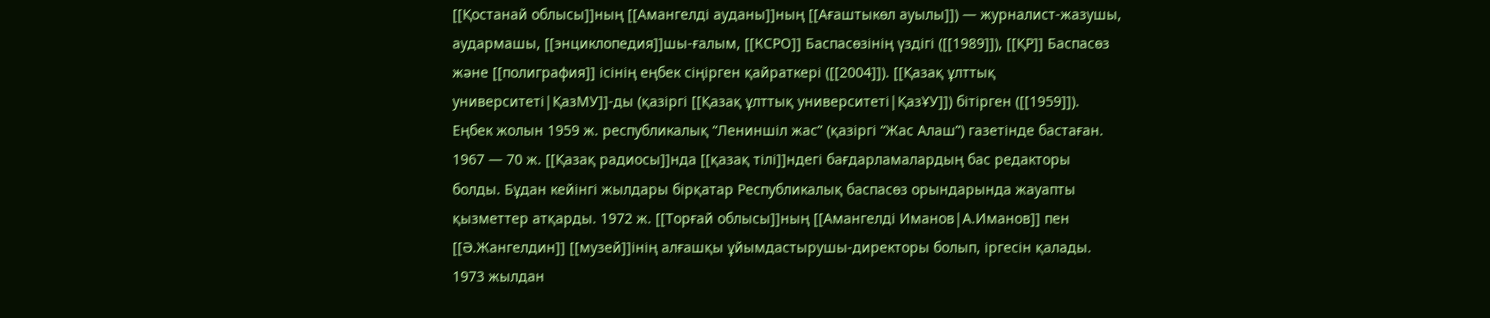[[Қостанай облысы]]ның [[Амангелді ауданы]]ның [[Ағаштыкөл ауылы]]) — журналист-жазушы, аудармашы, [[энциклопедия]]шы-ғалым, [[КСРО]] Баспасөзінің үздігі ([[1989]]), [[ҚР]] Баспасөз және [[полиграфия]] ісінің еңбек сіңірген қайраткері ([[2004]]). [[Қазақ ұлттық университеті|ҚазМУ]]-ды (қазіргі [[Қазақ ұлттық университеті|ҚазҰУ]]) бітірген ([[1959]]). Еңбек жолын 1959 ж. республикалық “Лениншіл жас” (қазіргі “Жас Алаш”) газетінде бастаған. 1967 — 70 ж. [[Қазақ радиосы]]нда [[қазақ тілі]]ндегі бағдарламалардың бас редакторы болды. Бұдан кейінгі жылдары бірқатар Республикалық баспасөз орындарында жауапты қызметтер атқарды. 1972 ж. [[Торғай облысы]]ның [[Амангелді Иманов|А.Иманов]] пен [[Ә.Жангелдин]] [[музей]]інің алғашқы ұйымдастырушы-директоры болып, іргесін қалады. 1973 жылдан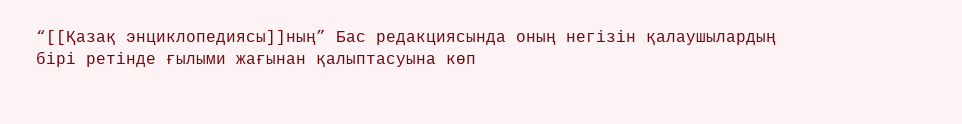“[[Қазақ энциклопедиясы]]ның” Бас редакциясында оның негізін қалаушылардың бірі ретінде ғылыми жағынан қалыптасуына көп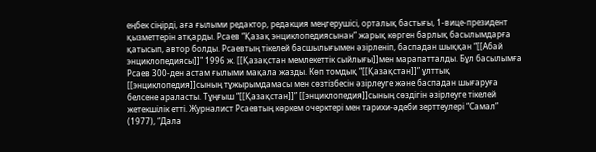еңбек сіңірді, аға ғылыми редактор, редакция меңгерушісі, орталық бастығы, 1-вице-президент қызметтерін атқарды. Рсаев “Қазақ энциклопедиясынан” жарық көрген барлық басылымдарға қатысып, автор болды. Рсаевтың тікелей басшылығымен әзірленіп, баспадан шыққан “[[Абай энциклопедиясы]]" 1996 ж. [[Қазақстан мемлекеттік сыйлығы]]мен марапатталды. Бұл басылымға Рсаев 300-ден астам ғылыми мақала жазды. Көп томдық “[[Қазақстан]]” ұлттық [[энциклопедия]]сының тұжырымдамасы мен сөзтізбесін әзірлеуге және баспадан шығаруға белсене араласты. Тұңғыш “[[Қазақстан]]” [[энциклопедия]]сының сөздігін әзірлеуге тікелей жетекшілік етті. Журналист Рсаевтың көркем очерктері мен тарихи-әдеби зерттеулері “Самал” (1977), “Дала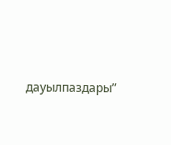дауылпаздары”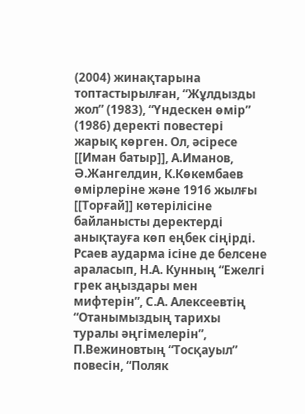(2004) жинақтарына топтастырылған, “Жұлдызды жол” (1983), “Үндескен өмір” (1986) деректі повестері жарық көрген. Ол, әсіресе [[Иман батыр]], А.Иманов, Ә.Жангелдин, К.Көкембаев өмірлеріне және 1916 жылғы [[Торғай]] көтерілісіне байланысты деректерді анықтауға көп еңбек сіңірді. Рсаев аударма ісіне де белсене араласып, Н.А. Кунның “Ежелгі грек аңыздары мен мифтерін”, С.А. Алексеевтің “Отанымыздың тарихы туралы әңгімелерін”, П.Вежиновтың “Тосқауыл” повесін, “Поляк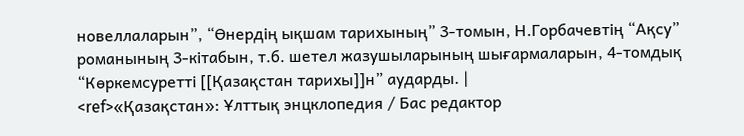новеллаларын”, “Өнердің ықшам тарихының” 3-томын, Н.Горбачевтің “Ақсу” романының 3-кітабын, т.б. шетел жазушыларының шығармаларын, 4-томдық “Көркемсуретті [[Қазақстан тарихы]]н” аударды. |
<ref>«Қазақстан»: Ұлттық энцклопедия / Бас редактор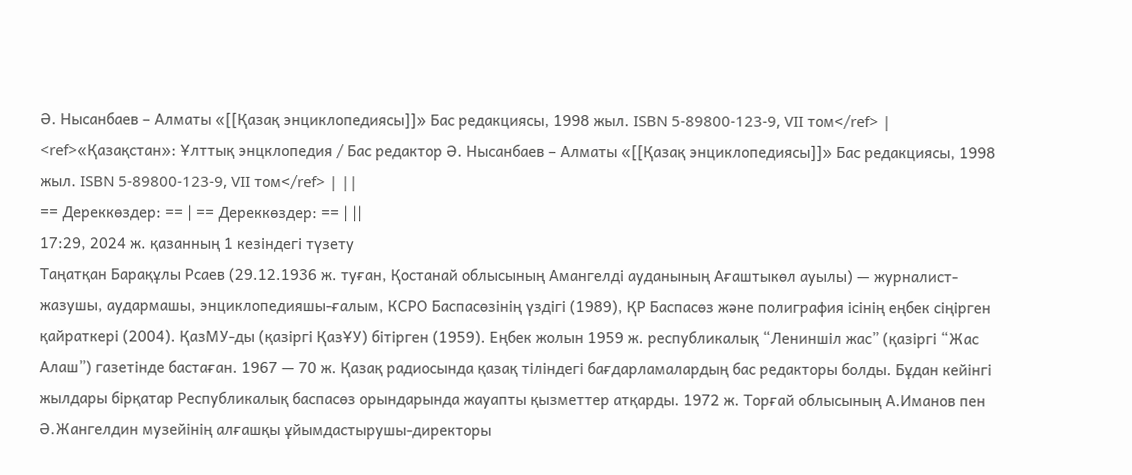Ә. Нысанбаев – Алматы «[[Қазақ энциклопедиясы]]» Бас редакциясы, 1998 жыл. ISBN 5-89800-123-9, VII том</ref> | <ref>«Қазақстан»: Ұлттық энцклопедия / Бас редактор Ә. Нысанбаев – Алматы «[[Қазақ энциклопедиясы]]» Бас редакциясы, 1998 жыл. ISBN 5-89800-123-9, VII том</ref> | ||
== Дереккөздер: == | == Дереккөздер: == | ||
17:29, 2024 ж. қазанның 1 кезіндегі түзету
Таңатқан Барақұлы Рсаев (29.12.1936 ж. туған, Қостанай облысының Амангелді ауданының Ағаштыкөл ауылы) — журналист-жазушы, аудармашы, энциклопедияшы-ғалым, КСРО Баспасөзінің үздігі (1989), ҚР Баспасөз және полиграфия ісінің еңбек сіңірген қайраткері (2004). ҚазМУ-ды (қазіргі ҚазҰУ) бітірген (1959). Еңбек жолын 1959 ж. республикалық “Лениншіл жас” (қазіргі “Жас Алаш”) газетінде бастаған. 1967 — 70 ж. Қазақ радиосында қазақ тіліндегі бағдарламалардың бас редакторы болды. Бұдан кейінгі жылдары бірқатар Республикалық баспасөз орындарында жауапты қызметтер атқарды. 1972 ж. Торғай облысының А.Иманов пен Ә.Жангелдин музейінің алғашқы ұйымдастырушы-директоры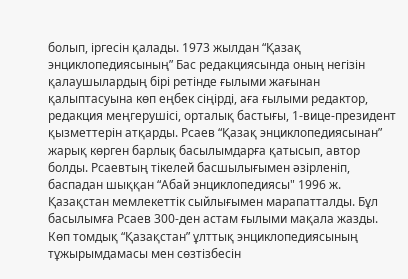болып, іргесін қалады. 1973 жылдан “Қазақ энциклопедиясының” Бас редакциясында оның негізін қалаушылардың бірі ретінде ғылыми жағынан қалыптасуына көп еңбек сіңірді, аға ғылыми редактор, редакция меңгерушісі, орталық бастығы, 1-вице-президент қызметтерін атқарды. Рсаев “Қазақ энциклопедиясынан” жарық көрген барлық басылымдарға қатысып, автор болды. Рсаевтың тікелей басшылығымен әзірленіп, баспадан шыққан “Абай энциклопедиясы" 1996 ж. Қазақстан мемлекеттік сыйлығымен марапатталды. Бұл басылымға Рсаев 300-ден астам ғылыми мақала жазды. Көп томдық “Қазақстан” ұлттық энциклопедиясының тұжырымдамасы мен сөзтізбесін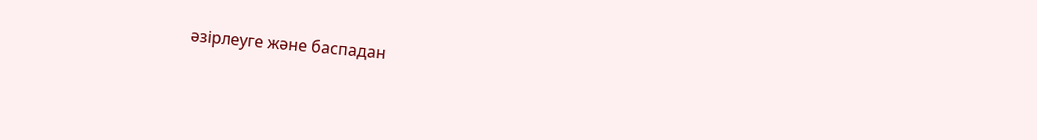әзірлеуге және баспадан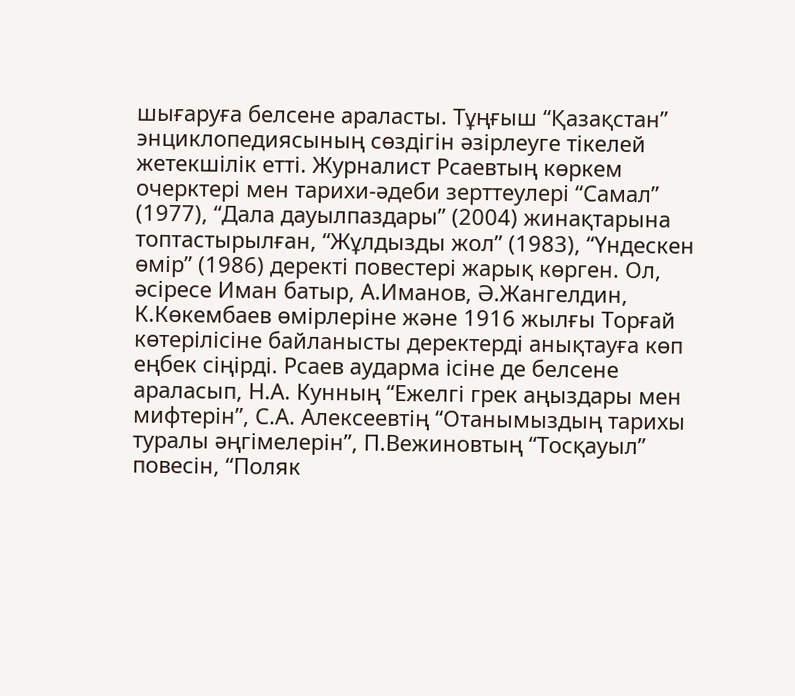шығаруға белсене араласты. Тұңғыш “Қазақстан” энциклопедиясының сөздігін әзірлеуге тікелей жетекшілік етті. Журналист Рсаевтың көркем очерктері мен тарихи-әдеби зерттеулері “Самал” (1977), “Дала дауылпаздары” (2004) жинақтарына топтастырылған, “Жұлдызды жол” (1983), “Үндескен өмір” (1986) деректі повестері жарық көрген. Ол, әсіресе Иман батыр, А.Иманов, Ә.Жангелдин, К.Көкембаев өмірлеріне және 1916 жылғы Торғай көтерілісіне байланысты деректерді анықтауға көп еңбек сіңірді. Рсаев аударма ісіне де белсене араласып, Н.А. Кунның “Ежелгі грек аңыздары мен мифтерін”, С.А. Алексеевтің “Отанымыздың тарихы туралы әңгімелерін”, П.Вежиновтың “Тосқауыл” повесін, “Поляк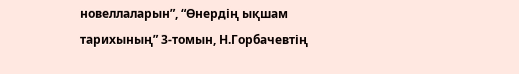новеллаларын”, “Өнердің ықшам тарихының” 3-томын, Н.Горбачевтің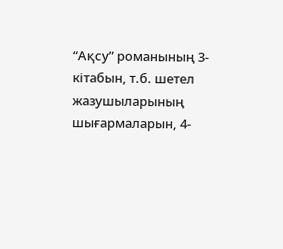“Ақсу” романының 3-кітабын, т.б. шетел жазушыларының шығармаларын, 4-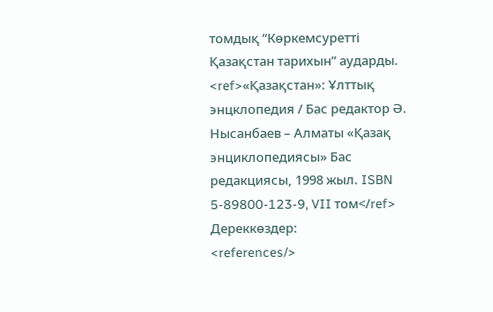томдық “Көркемсуретті Қазақстан тарихын” аударды. <ref>«Қазақстан»: Ұлттық энцклопедия / Бас редактор Ә. Нысанбаев – Алматы «Қазақ энциклопедиясы» Бас редакциясы, 1998 жыл. ISBN 5-89800-123-9, VII том</ref>
Дереккөздер:
<references/>